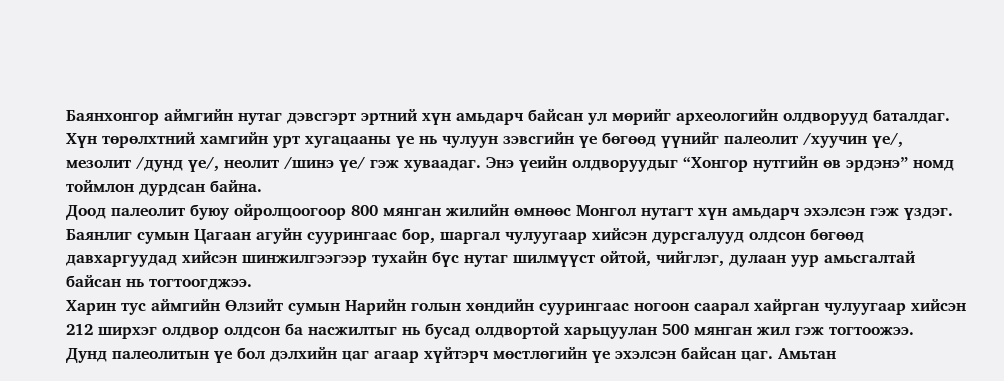Баянхонгор аймгийн нутаг дэвсгэрт эртний хүн амьдарч байсан ул мөрийг археологийн олдворууд баталдаг.
Хүн төрөлхтний хамгийн урт хугацааны үе нь чулуун зэвсгийн үе бөгөөд үүнийг палеолит /хуучин үе/, мезолит /дунд үе/, неолит /шинэ үе/ гэж хуваадаг. Энэ үеийн олдворуудыг “Хонгор нутгийн өв эрдэнэ” номд тоймлон дурдсан байна.
Доод палеолит буюу ойролцоогоор 800 мянган жилийн өмнөөс Монгол нутагт хүн амьдарч эхэлсэн гэж үздэг.
Баянлиг сумын Цагаан агуйн суурингаас бор, шаргал чулуугаар хийсэн дурсгалууд олдсон бөгөөд давхаргуудад хийсэн шинжилгээгээр тухайн бүс нутаг шилмүүст ойтой, чийглэг, дулаан уур амьсгалтай байсан нь тогтоогджээ.
Харин тус аймгийн Өлзийт сумын Нарийн голын хөндийн суурингаас ногоон саарал хайрган чулуугаар хийсэн 212 ширхэг олдвор олдсон ба насжилтыг нь бусад олдвортой харьцуулан 500 мянган жил гэж тогтоожээ.
Дунд палеолитын үе бол дэлхийн цаг агаар хүйтэрч мөстлөгийн үе эхэлсэн байсан цаг. Амьтан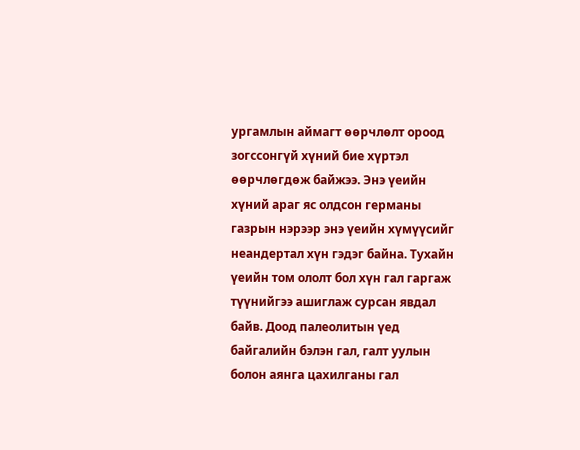ургамлын аймагт өөрчлөлт ороод зогссонгүй хүний бие хүртэл өөрчлөгдөж байжээ. Энэ үеийн хүний араг яс олдсон германы газрын нэрээр энэ үеийн хүмүүсийг неандертал хүн гэдэг байна. Тухайн үеийн том ололт бол хүн гал гаргаж түүнийгээ ашиглаж сурсан явдал байв. Доод палеолитын үед байгалийн бэлэн гал, галт уулын болон аянга цахилганы гал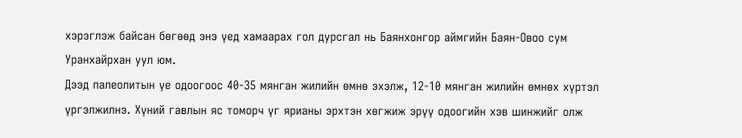хэрэглэж байсан бөгөөд энэ үед хамаарах гол дурсгал нь Баянхонгор аймгийн Баян-Овоо сум Уранхайрхан уул юм.
Дээд палеолитын үе одоогоос 40-35 мянган жилийн өмнө эхэлж, 12-10 мянган жилийн өмнөх хүртэл үргэлжилнэ. Хүний гавлын яс томорч үг ярианы эрхтэн хөгжиж эрүү одоогийн хэв шинжийг олж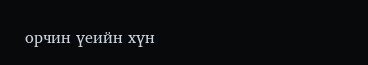орчин үеийн хүн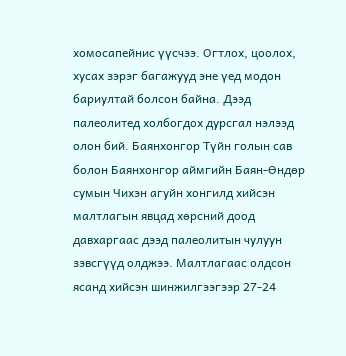хомосапейнис үүсчээ. Огтлох, цоолох, хусах зэрэг багажууд эне үед модон бариултай болсон байна. Дээд палеолитед холбогдох дурсгал нэлээд олон бий. Баянхонгор Түйн голын сав болон Баянхонгор аймгийн Баян-Өндөр сумын Чихэн агуйн хонгилд хийсэн малтлагын явцад хөрсний доод давхаргаас дээд палеолитын чулуун зэвсгүүд олджээ. Малтлагаас олдсон ясанд хийсэн шинжилгээгээр 27-24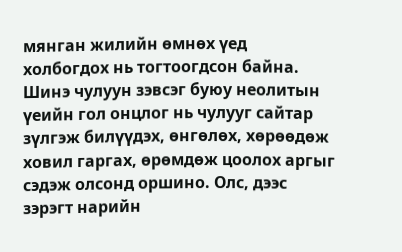мянган жилийн өмнөх үед холбогдох нь тогтоогдсон байна.
Шинэ чулуун зэвсэг буюу неолитын үеийн гол онцлог нь чулууг сайтар зүлгэж билүүдэх, өнгөлөх, хөрөөдөж ховил гаргах, өрөмдөж цоолох аргыг сэдэж олсонд оршино. Олс, дээс зэрэгт нарийн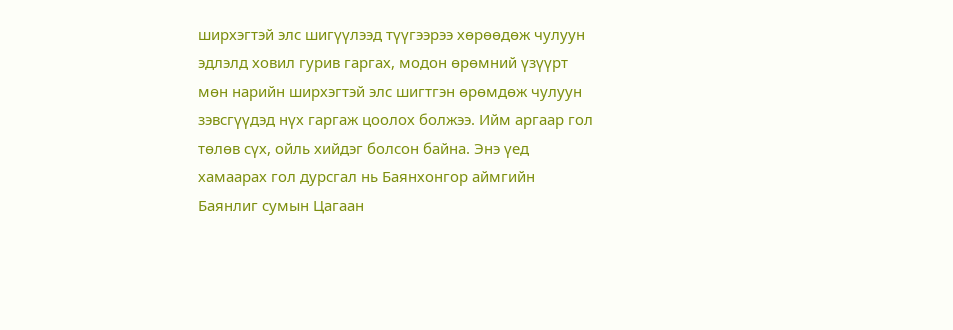ширхэгтэй элс шигүүлээд түүгээрээ хөрөөдөж чулуун эдлэлд ховил гурив гаргах, модон өрөмний үзүүрт мөн нарийн ширхэгтэй элс шигтгэн өрөмдөж чулуун зэвсгүүдэд нүх гаргаж цоолох болжээ. Ийм аргаар гол төлөв сүх, ойль хийдэг болсон байна. Энэ үед хамаарах гол дурсгал нь Баянхонгор аймгийн Баянлиг сумын Цагаан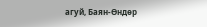агуй, Баян-Өндөр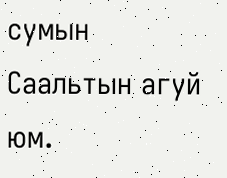сумын Саальтын агуй юм.